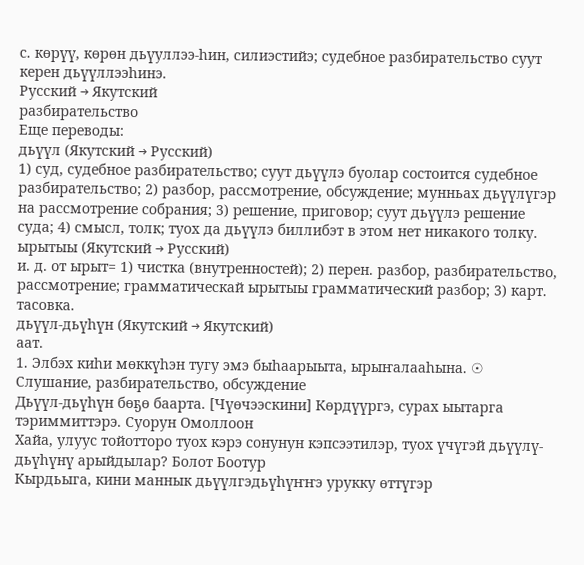с. көрүү, көрөн дьүуллээ-һин, силиэстийэ; судебное разбирательство суут керен дьүүллээһинэ.
Русский → Якутский
разбирательство
Еще переводы:
дьүүл (Якутский → Русский)
1) суд, судебное разбирательство; суут дьүүлэ буолар состоится судебное разбирательство; 2) разбор, рассмотрение, обсуждение; мунньах дьүүлүгэр на рассмотрение собрания; 3) решение, приговор; суут дьүүлэ решение суда; 4) смысл, толк; туох да дьүүлэ биллибэт в этом нет никакого толку.
ырытыы (Якутский → Русский)
и. д. от ырыт= 1) чистка (внутренностей); 2) перен. разбор, разбирательство, рассмотрение; грамматическай ырытыы грамматический разбор; 3) карт. тасовка.
дьүүл-дьүһүн (Якутский → Якутский)
аат.
1. Элбэх киһи мөккүһэн тугу эмэ быһаарыыта, ырыҥалааһына. ☉ Слушание, разбирательство, обсуждение
Дьүүл-дьүһүн бөҕө баарта. [Чүөчээскини] Көрдүүргэ, сурах ыытарга тэриммиттэрэ. Суорун Омоллоон
Хайа, улуус тойотторо туох кэрэ сонунун кэпсээтилэр, туох үчүгэй дьүүлү-дьүһүнү арыйдылар? Болот Боотур
Кырдьыга, кини маннык дьүүлгэдьүһүҥҥэ урукку өттүгэр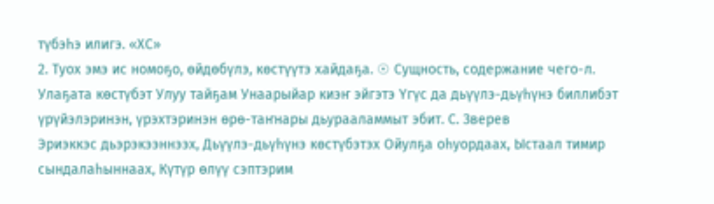түбэһэ илигэ. «ХС»
2. Туох эмэ ис номоҕо, өйдөбүлэ, көстүүтэ хайдаҕа. ☉ Сущность, содержание чего-л.
Улаҕата көстүбэт Улуу тайҕам Унаарыйар киэҥ эйгэтэ Үгүс да дьүүлэ-дьүһүнэ биллибэт үрүйэлэринэн, үрэхтэринэн өрө-таҥнары дьурааламмыт эбит. С. Зверев
Эриэккэс дьэрэкээннээх, Дьүүлэ-дьүһүнэ көстүбэтэх Ойулҕа оһуордаах, Ыстаал тимир сындалаһыннаах, Күтүр өлүү сэптэрим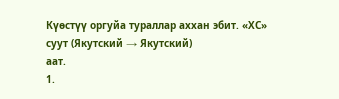Күөстүү оргуйа тураллар аххан эбит. «ХС»
суут (Якутский → Якутский)
аат.
1.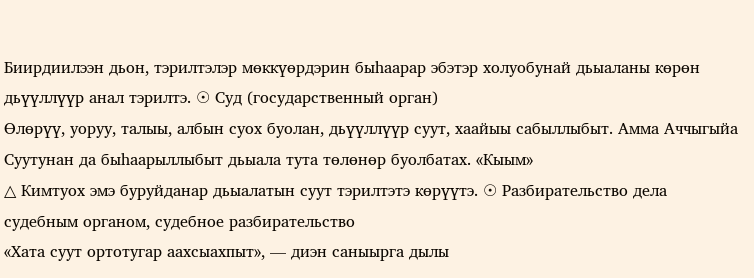Биирдиилээн дьон, тэрилтэлэр мөккүөрдэрин быһаарар эбэтэр холуобунай дьыаланы көрөн дьүүллүүр анал тэрилтэ. ☉ Суд (государственный орган)
Өлөрүү, уоруу, талыы, албын суох буолан, дьүүллүүр суут, хаайыы сабыллыбыт. Амма Аччыгыйа
Суутунан да быһаарыллыбыт дьыала тута төлөнөр буолбатах. «Кыым»
△ Кимтуох эмэ буруйданар дьыалатын суут тэрилтэтэ көрүүтэ. ☉ Разбирательство дела судебным органом, судебное разбирательство
«Хата суут ортотугар аахсыахпыт», — диэн саныырга дылы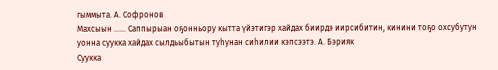гыммыта. А. Софронов
Махсыын …… Саппырыан оҕонньору кытта үйэтигэр хайдах биирдэ иирсибитин, кинини тоҕо охсубутун уонна суукка хайдах сылдьыбытын туһунан сиһилии кэпсээтэ. А. Бэрияк
Суукка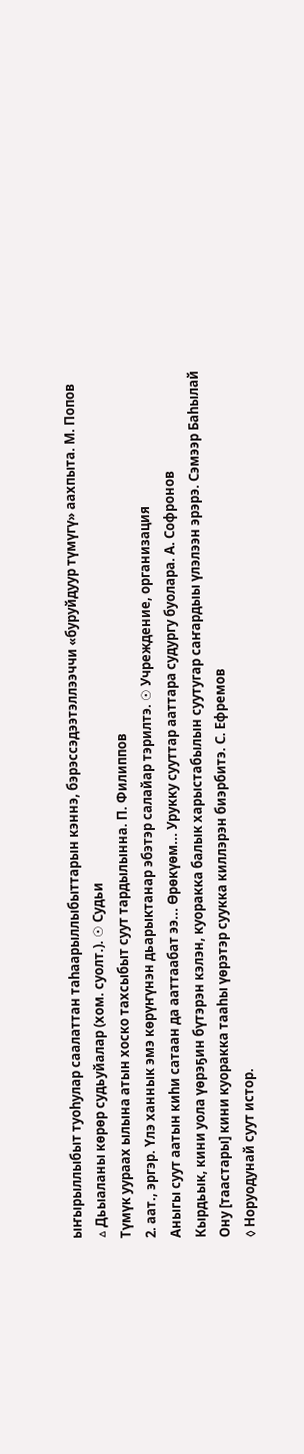ыҥырыллыбыт туоһулар саалаттан таһаарыллыбыттарын кэннэ, бэрэссэдээтэллээччи «буруйдуур түмүгү» аахпыта. М. Попов
△ Дьыаланы көрөр судьуйалар (хом. суолт.). ☉ Судьи
Түмүк уураах ылына атын хоско тахсыбыт суут тардылынна. П. Филиппов
2. аат., эргэр. Үлэ ханнык эмэ көрүҥүнэн дьарыктанар эбэтэр салайар тэрилтэ. ☉ Учреждение, организация
Аныгы суут аатын киһи сатаан да ааттаабат ээ... Өрөкүөм... Урукку сууттар ааттара судургу буолара. А. Софронов
Кырдьык, кини уола үөрэҕин бүтэрэн кэлэн, куоракка балык харыстабылын суутугар саҥардыы үлэлээн эрэрэ. Сэмээр Баһылай
Ону [таастары] кини куоракка тааһы үөрэтэр суукка киллэрэн биэрбитэ. С. Ефремов
◊ Норуодунай суут истор.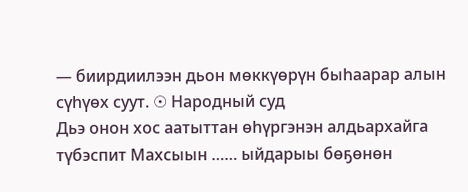— биирдиилээн дьон мөккүөрүн быһаарар алын сүһүөх суут. ☉ Народный суд
Дьэ онон хос аатыттан өһүргэнэн алдьархайга түбэспит Махсыын …… ыйдарыы бөҕөнөн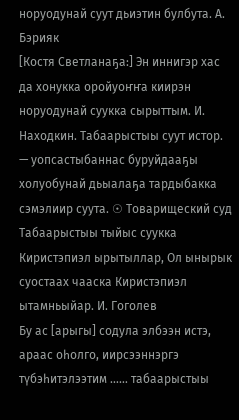норуодунай суут дьиэтин булбута. А. Бэрияк
[Костя Светланаҕа:] Эн иннигэр хас да хонукка оройуоҥҥа киирэн норуодунай суукка сырыттым. И. Находкин. Табаарыстыы суут истор. — уопсастыбаннас буруйдааҕы холуобунай дьыалаҕа тардыбакка сэмэлиир суута. ☉ Товарищеский суд
Табаарыстыы тыйыс суукка Киристэпиэл ырытыллар, Ол ынырык суостаах чааска Киристэпиэл ытамньыйар. И. Гоголев
Бу ас [арыгы] содула элбээн истэ, араас оһолго, иирсээннэргэ түбэһитэлээтим …… табаарыстыы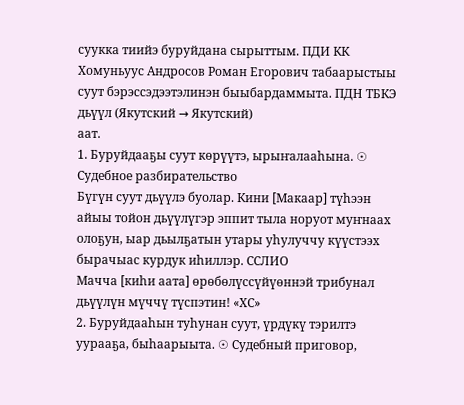суукка тиийэ буруйдана сырыттым. ПДИ КК
Хомуньуус Андросов Роман Егорович табаарыстыы суут бэрэссэдээтэлинэн быыбардаммыта. ПДН ТБКЭ
дьүүл (Якутский → Якутский)
аат.
1. Буруйдааҕы суут көрүүтэ, ырыҥалааһына. ☉ Судебное разбирательство
Бүгүн суут дьүүлэ буолар. Кини [Макаар] түһээн айыы тойон дьүүлүгэр эппит тыла норуот муҥнаах олоҕун, ыар дьылҕатын утары уһулуччу күүстээх бырачыас курдук иһиллэр. ССЛИО
Мачча [киһи аата] өрөбөлүссүйүөннэй трибунал дьүүлүн мүччү түспэтин! «ХС»
2. Буруйдааһын туһунан суут, үрдүкү тэрилтэ уурааҕа, быһаарыыта. ☉ Судебный приговор,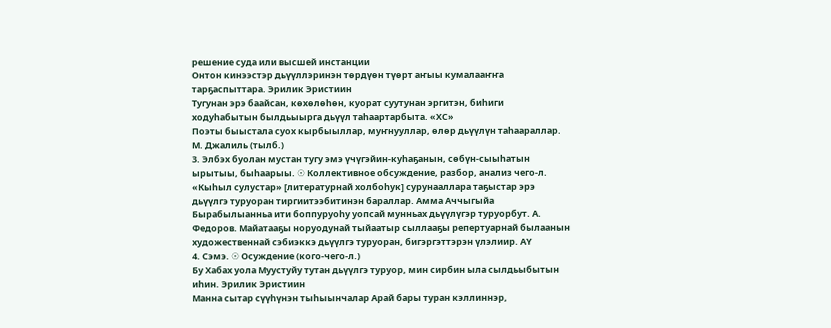решение суда или высшей инстанции
Онтон кинээстэр дьүүллэринэн төрдүөн түөрт аҥыы кумалааҥҥа тарҕаспыттара. Эрилик Эристиин
Тугунан эрэ баайсан, көхөлөһөн, куорат суутунан эргитэн, биһиги ходуһабытын былдьыырга дьүүл таһаартарбыта. «ХС»
Поэты быыстала суох кырбыыллар, муҥнууллар, өлөр дьүүлүн таһаараллар. М. Джалиль (тылб.)
3. Элбэх буолан мустан тугу эмэ үчүгэйин-куһаҕанын, сөбүн-сыыһатын ырытыы, быһаарыы. ☉ Коллективное обсуждение, разбор, анализ чего-л. «Кыһыл сулустар» [литературнай холбоһук] сурунааллара таҕыстар эрэ дьүүлгэ туруоран тиргиитээбитинэн бараллар. Амма Аччыгыйа
Бырабылыанньа ити боппуруоһу уопсай мунньах дьүүлүгэр туруорбут. А. Федоров. Майатааҕы норуодунай тыйаатыр сыллааҕы репертуарнай былаанын художественнай сэбиэккэ дьүүлгэ туруоран, бигэргэттэрэн үлэлиир. АҮ
4. Сэмэ. ☉ Осуждение (кого-чего-л.)
Бу Хабах уола Муустуйу тутан дьүүлгэ туруор, мин сирбин ыла сылдьыбытын иһин. Эрилик Эристиин
Манна сытар сүүһүнэн тыһыынчалар Арай бары туран кэллиннэр,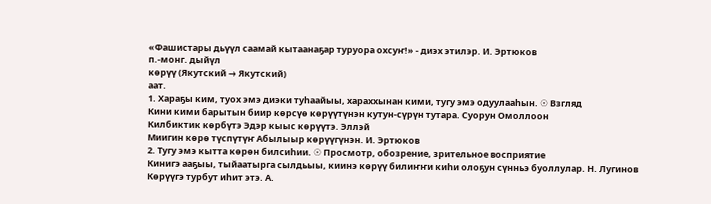«Фашистары дьүүл саамай кытаанаҕар туруора охсуҥ!» - диэх этилэр. И. Эртюков
п.-монг. дыйүл
көрүү (Якутский → Якутский)
аат.
1. Хараҕы ким, туох эмэ диэки туһаайыы, хараххынан кими, тугу эмэ одуулааһын. ☉ Взгляд
Кини кими барытын биир көрсүө көрүүтүнэн кутун-сүрүн тутара. Суорун Омоллоон
Килбиктик көрбүтэ Эдэр кыыс көрүүтэ. Эллэй
Миигин көрө түспүтүҥ Абылыыр көрүүгүнэн. И. Эртюков
2. Тугу эмэ кытта көрөн билсиһии. ☉ Просмотр, обозрение, зрительное восприятие
Кинигэ ааҕыы, тыйаатырга сылдьыы, киинэ көрүү билиҥҥи киһи олоҕун сүнньэ буоллулар. Н. Лугинов
Көрүүгэ турбут иһит этэ. А.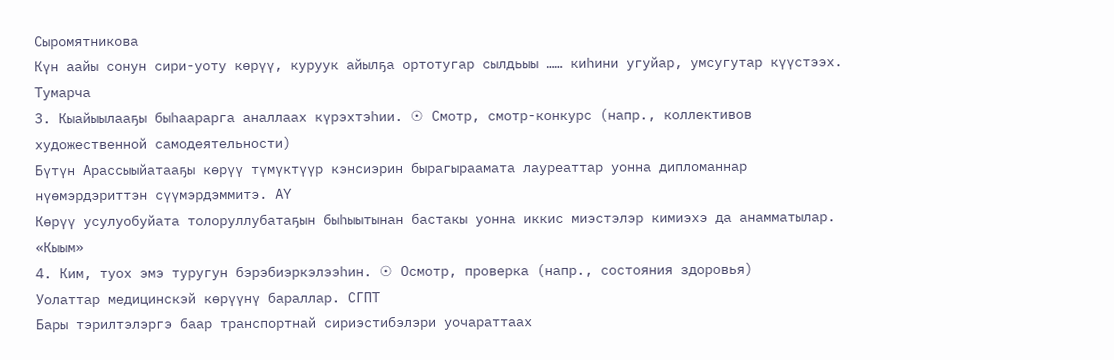Сыромятникова
Күн аайы сонун сири-уоту көрүү, куруук айылҕа ортотугар сылдьыы …… киһини угуйар, умсугутар күүстээх. Тумарча
3. Кыайыылааҕы быһаарарга аналлаах күрэхтэһии. ☉ Смотр, смотр-конкурс (напр., коллективов художественной самодеятельности)
Бүтүн Арассыыйатааҕы көрүү түмүктүүр кэнсиэрин бырагыраамата лауреаттар уонна дипломаннар нүөмэрдэриттэн сүүмэрдэммитэ. АҮ
Көрүү усулуобуйата толоруллубатаҕын быһыытынан бастакы уонна иккис миэстэлэр кимиэхэ да анамматылар. «Кыым»
4. Ким, туох эмэ туругун бэрэбиэркэлээһин. ☉ Осмотр, проверка (напр., состояния здоровья)
Уолаттар медицинскэй көрүүнү бараллар. СГПТ
Бары тэрилтэлэргэ баар транспортнай сириэстибэлэри уочараттаах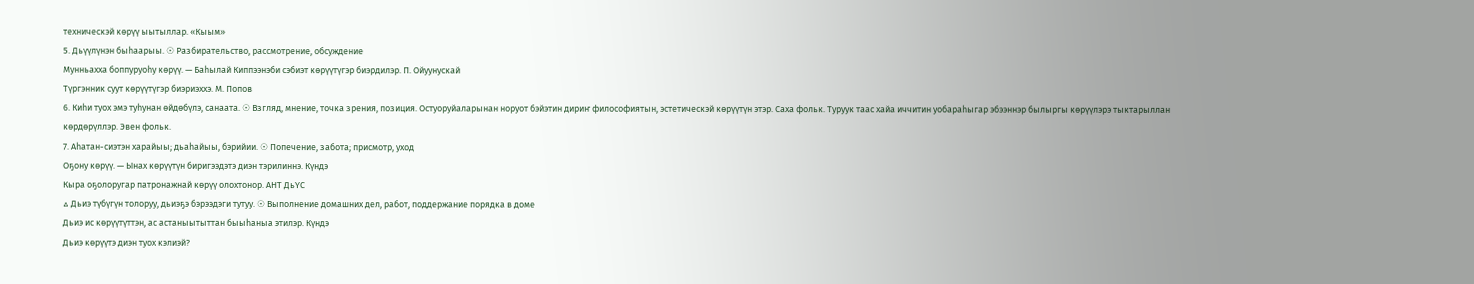техническэй көрүү ыытыллар. «Кыым»
5. Дьүүлүнэн быһаарыы. ☉ Разбирательство, рассмотрение, обсуждение
Мунньахха боппуруоһу көрүү. — Баһылай Киппээнэби сэбиэт көрүүтүгэр биэрдилэр. П. Ойуунускай
Түргэнник суут көрүүтүгэр биэриэххэ. М. Попов
6. Киһи туох эмэ туһунан өйдөбүлэ, санаата. ☉ Взгляд, мнение, точка зрения, позиция. Остуоруйаларынан норуот бэйэтин дириҥ философиятын, эстетическэй көрүүтүн этэр. Саха фольк. Туруук таас хайа иччитин уобараһыгар эбээннэр былыргы көрүүлэрэ тыктарыллан көрдөрүллэр. Эвен фольк.
7. Аһатан-сиэтэн харайыы; дьаһайыы, бэрийии. ☉ Попечение, забота; присмотр, уход
Оҕону көрүү. — Ынах көрүүтүн биригээдэтэ диэн тэрилиннэ. Күндэ
Кыра оҕолоругар патронажнай көрүү олохтонор. АНТ ДьҮС
△ Дьиэ түбүгүн толоруу, дьиэҕэ бэрээдэги тутуу. ☉ Выполнение домашних дел, работ, поддержание порядка в доме
Дьиэ ис көрүүтүттэн, ас астаныытыттан быыһаныа этилэр. Күндэ
Дьиэ көрүүтэ диэн туох кэлиэй?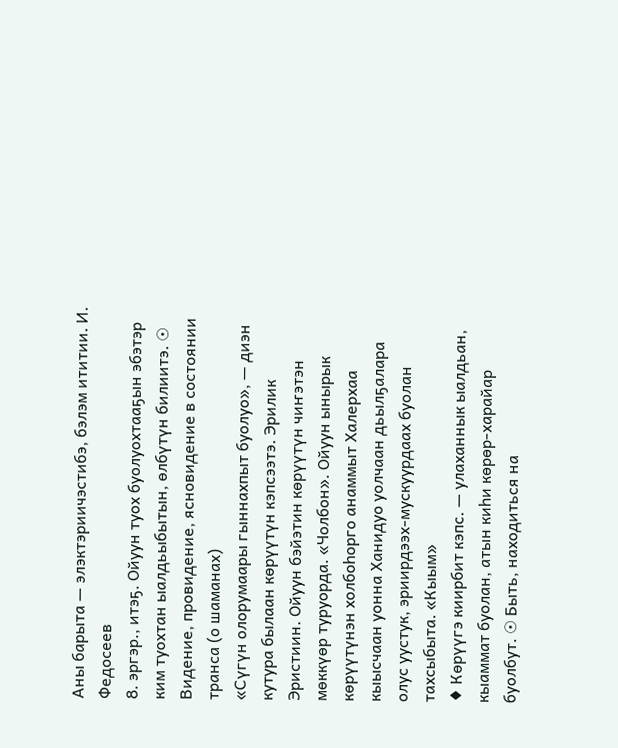Аны барыта — элэктэриичэстибэ, бэлэм ититии. И. Федосеев
8. эргэр., итэҕ. Ойуун туох буолуохтааҕын эбэтэр ким туохтан ыалдьыбытын, өлбүтүн билиитэ. ☉ Видение, провидение, ясновидение в состоянии транса (о шаманах)
«Сүгүн олорумаары гыннахпыт буолуо», — диэн кутура былаан көрүүтүн кэпсээтэ. Эрилик Эристиин. Ойуун бэйэтин көрүүтүн чиҥэтэн мөккүөр туруорда. «Чолбон». Ойуун ынырык көрүүтүнэн холбоһорго анаммыт Халерхаа кыысчаан уонна Ханидуо уолчаан дьылҕалара олус уустук, эриирдээх-мускуурдаах буолан тахсыбыта. «Кыым»
♦ Көрүүгэ киирбит кэпс. — улаханнык ыалдьан, кыаммат буолан, атын киһи көрөр-харайар буолбут. ☉ Быть, находиться на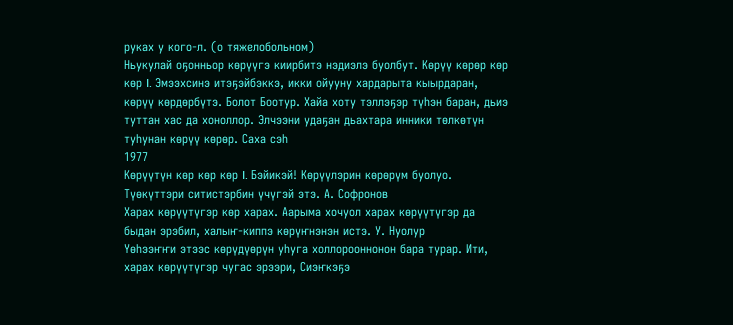руках у кого-л. (о тяжелобольном)
Ньукулай оҕонньор көрүүгэ киирбитэ нэдиэлэ буолбут. Көрүү көрөр көр көр I. Эмээхсинэ итэҕэйбэккэ, икки ойууну хардарыта кыырдаран, көрүү көрдөрбүтэ. Болот Боотур. Хайа хоту тэллэҕэр түһэн баран, дьиэ туттан хас да хоноллор. Элчээни удаҕан дьахтара инники төлкөтүн туһунан көрүү көрөр. Саха сэһ
1977
Көрүүтүн көр көр көр I. Бэйикэй! Көрүүлэрин көрөрүм буолуо. Түөкүттэри ситистэрбин үчүгэй этэ. А. Софронов
Харах көрүүтүгэр көр харах. Аарыма хочуол харах көрүүтүгэр да быдан эрэбил, халыҥ-киппэ көрүҥнэнэн истэ. У. Нуолур
Үөһээҥҥи этээс көрүдүөрүн уһуга холлорооннонон бара турар. Ити, харах көрүүтүгэр чугас эрээри, Сиэҥкэҕэ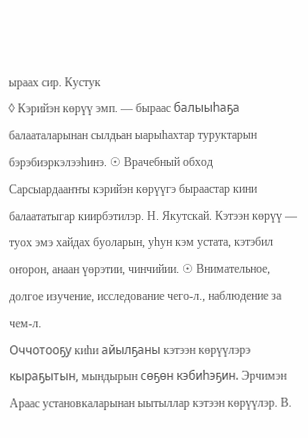ыраах сир. Кустук
◊ Кэрийэн көрүү эмп. — быраас балыыһаҕа балааталарынан сылдьан ыарыһахтар туруктарын бэрэбиэркэлээһинэ. ☉ Врачебный обход
Сарсыардааҥҥы кэрийэн көрүүгэ быраастар кини балаататыгар киирбэтилэр. Н. Якутскай. Кэтээн көрүү — туох эмэ хайдах буоларын, уһун кэм устата, кэтэбил оҥорон, анаан үөрэтии, чинчийии. ☉ Внимательное, долгое изучение, исследование чего-л., наблюдение за чем-л.
Оччотооҕу киһи айылҕаны кэтээн көрүүлэрэ кыраҕытын, мындырын сөҕөн кэбиһэҕин. Эрчимэн
Араас установкаларынан ыытыллар кэтээн көрүүлэр. В.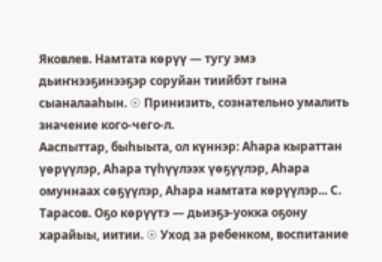Яковлев. Намтата көрүү — тугу эмэ дьиҥнээҕинээҕэр соруйан тиийбэт гына сыаналааһын. ☉ Принизить, сознательно умалить значение кого-чего-л.
Ааспыттар, быһыыта, ол күннэр: Аһара кыраттан үөрүүлэр, Аһара түһүүлээх үөҕүүлэр, Аһара омуннаах сөҕүүлэр, Аһара намтата көрүүлэр... С. Тарасов. Оҕо көрүүтэ — дьиэҕэ-уокка оҕону харайыы, иитии. ☉ Уход за ребенком, воспитание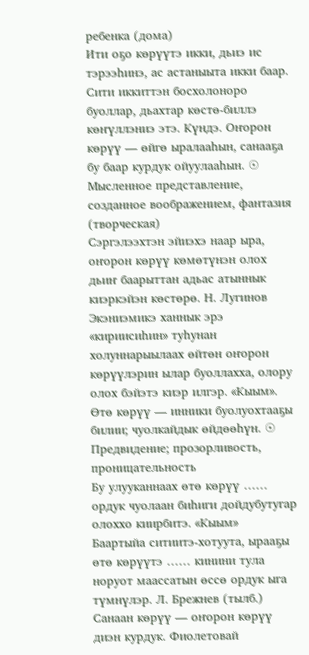ребенка (дома)
Ити оҕо көрүүтэ икки, дьиэ ис тэрээһинэ, ас астаныыта икки баар. Сити иккиттэн босхолоноро буоллар, дьахтар көстө-биллэ көҥүллэниэ этэ. Күндэ. Оҥорон көрүү — өйгө ыралааһын, санааҕа бу баар курдук ойуулааһын. ☉ Мысленное представление, созданное воображением, фантазия (творческая)
Сэргэлээхтэн эйиэхэ наар ыра, оҥорон көрүү көмөтүнэн олох дьиҥ баарыттан адьас атыннык киэркэйэн көстөрө. Н. Лугинов
Экэниэмикэ ханнык эрэ «кириисиһин» туһунан холуннарыылаах өйтөн оҥорон көрүүлэрин ылар буоллахха, олору олох бэйэтэ киэр илгэр. «Кыым». Өтө көрүү — инники буолуохтааҕы билии; чуолкайдык өйдөөһүн. ☉ Предвидение; прозорливость, проницательность
Бу улууканнаах өтө көрүү …… ордук чуолаан биһиги дойдубутугар олоххо киирбитэ. «Кыым»
Баартыйа ситиитэ-хотуута, ырааҕы өтө көрүүтэ …… кинини тула норуот маассатын өссө ордук ыга түмнүлэр. Л. Брежнев (тылб.)
Санаан көрүү — оҥорон көрүү диэн курдук. Фиолетовай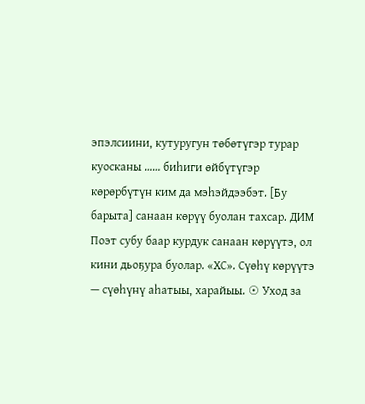эпэлсиини, кутуругун төбөтүгэр турар куосканы …… биһиги өйбүтүгэр көрөрбүтүн ким да мэһэйдээбэт. [Бу барыта] санаан көрүү буолан тахсар. ДИМ
Поэт субу баар курдук санаан көрүүтэ, ол кини дьоҕура буолар. «ХС». Сүөһү көрүүтэ — сүөһүнү аһатыы, харайыы. ☉ Уход за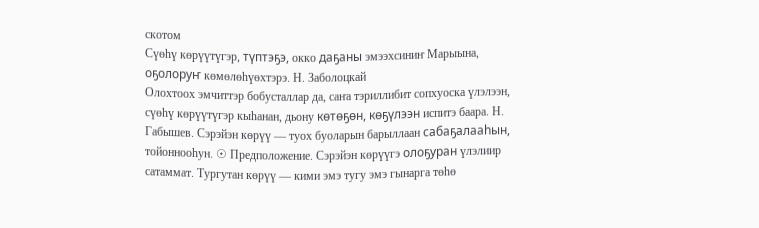скотом
Сүөһү көрүүтүгэр, түптэҕэ, окко даҕаны эмээхсиниҥ Марыына, оҕолоруҥ көмөлөһүөхтэрэ. Н. Заболоцкай
Олохтоох эмчиттэр бобусталлар да, саҥа тэриллибит сопхуоска үлэлээн, сүөһү көрүүтүгэр кыһанан, дьону көтөҕөн, көҕүлээн испитэ баара. Н. Габышев. Сэрэйэн көрүү — туох буоларын барыллаан сабаҕалааһын, тойоннооһун. ☉ Предположение. Сэрэйэн көрүүгэ олоҕуран үлэлиир сатаммат. Тургутан көрүү — кими эмэ тугу эмэ гынарга төһө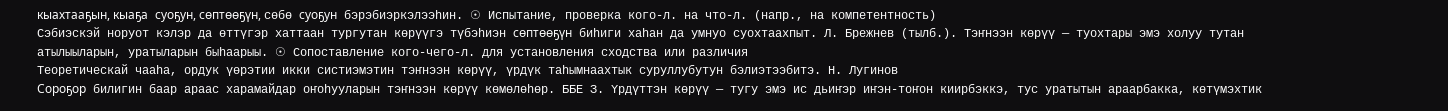кыахтааҕын, кыаҕа суоҕун, сөптөөҕүн, сөбө суоҕун бэрэбиэркэлээһин. ☉ Испытание, проверка кого-л. на что-л. (напр., на компетентность)
Сэбиэскэй норуот кэлэр да өттүгэр хаттаан тургутан көрүүгэ түбэһиэн сөптөөҕүн биһиги хаһан да умнуо суохтаахпыт. Л. Брежнев (тылб.). Тэҥнээн көрүү — туохтары эмэ холуу тутан атылыыларын, уратыларын быһаарыы. ☉ Сопоставление кого-чего-л. для установления сходства или различия
Теоретическай чааһа, ордук үөрэтии икки систиэмэтин тэҥнээн көрүү, үрдүк таһымнаахтык суруллубутун бэлиэтээбитэ. Н. Лугинов
Сороҕор билигин баар араас харамайдар оҥоһууларын тэҥнээн көрүү көмөлөһөр. ББЕ З. Үрдүттэн көрүү — тугу эмэ ис дьиҥэр иҥэн-тоҥон киирбэккэ, тус уратытын араарбакка, көтүмэхтик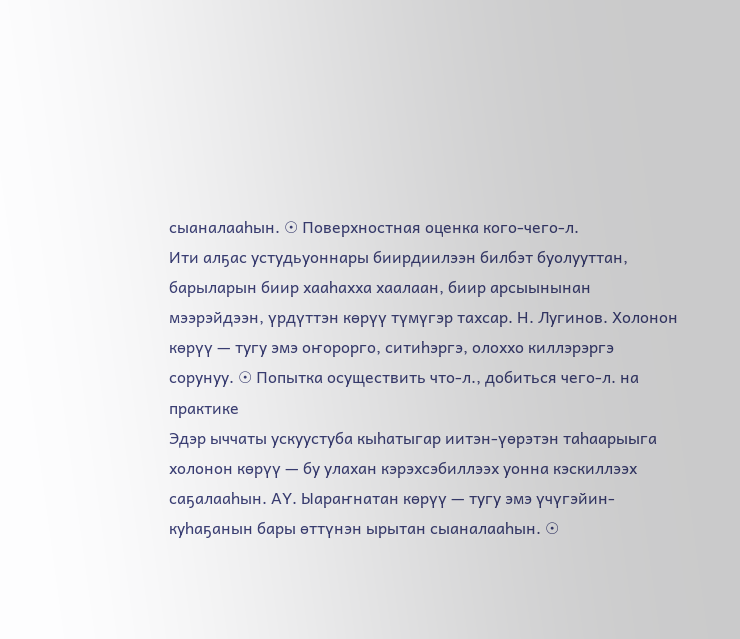сыаналааһын. ☉ Поверхностная оценка кого-чего-л.
Ити алҕас устудьуоннары биирдиилээн билбэт буолууттан, барыларын биир хааһахха хаалаан, биир арсыынынан мээрэйдээн, үрдүттэн көрүү түмүгэр тахсар. Н. Лугинов. Холонон көрүү — тугу эмэ оҥорорго, ситиһэргэ, олоххо киллэрэргэ сорунуу. ☉ Попытка осуществить что-л., добиться чего-л. на практике
Эдэр ыччаты ускуустуба кыһатыгар иитэн-үөрэтэн таһаарыыга холонон көрүү — бу улахан кэрэхсэбиллээх уонна кэскиллээх саҕалааһын. АҮ. Ыараҥнатан көрүү — тугу эмэ үчүгэйин-куһаҕанын бары өттүнэн ырытан сыаналааһын. ☉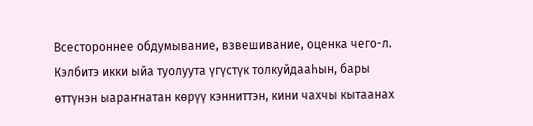Всестороннее обдумывание, взвешивание, оценка чего-л.
Кэлбитэ икки ыйа туолуута үгүстүк толкуйдааһын, бары өттүнэн ыараҥнатан көрүү кэнниттэн, кини чахчы кытаанах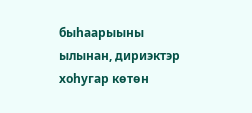быһаарыыны ылынан, дириэктэр хоһугар көтөн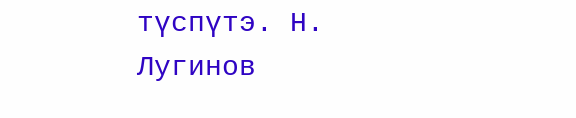түспүтэ. Н. Лугинов